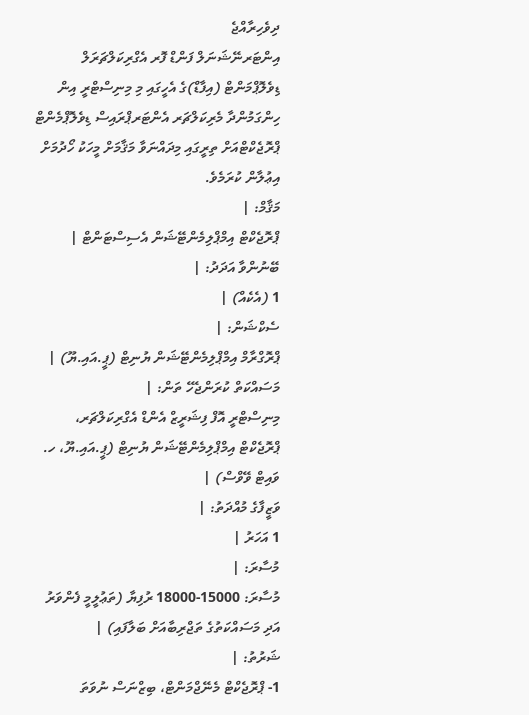ދިވެހިރާއްޖެ
އިންޓަރނޭޝަނަލް ފަންޑް ފޮރ އެގްރިކަލްޗަރަލް ޑިވެލޮޕްމަންޓް (އިފާޑް)ގެ އެހީގައި މި މިނިސްޓްރީ އިން ހިންގަމުންދާ މެރިކަލްޗަރ އެންޓަރޕްރައިސް ޑިވެލޮޕްމެންޓް ޕްރޮޖެކްޓްއަށް ތިރީގައި މިދައްނަވާ މަޤާމަށް މީހަކު ހޯދުމަށް އިޢުލާން ކުރަމެވެ.
މަޤާމް: |
ޕްރޮޖެކްޓް އިމްޕްލިމެންޓޭޝަން އެސިސްޓަންޓް |
ބޭނުންވާ އަދަދު: |
1 (އެކެއް) |
ސެކްޝަން: |
ޕްރޮގްރާމް އިމްޕްލިމެންޓޭޝަން ޔުނިޓް (ޕީ.އައި.ޔޫ) |
މަސައްކަތް ކުރަންޖެހޭ ތަން: |
މިނިސްޓްރީ އޮފް ފިޝަރީޒް އެންޑް އެގްރިކަލްޗަރ، ޕްރޮޖެކްޓް އިމްޕްލިމެންޓޭޝަން ޔުނިޓް (ޕީ.އައި.ޔޫ، ހ. ވައިޓް ވޭވްސް) |
ވަޒީފާގެ މުއްދަތު: |
1 އަހަރު |
މުސާރަ: |
މުސާރަ: 15000-18000 ރުފިޔާ (ތަޢުލީމީ ފެންވަރު އަދި މަސައްކަތުގެ ތަޖްރިބާއަށް ބަލާފައި) |
ޝަރުތު: |
1- ޕްރޮޖެކްޓް މެނޭޖްމަންޓް، ބިޒްނަސް ނުވަތަ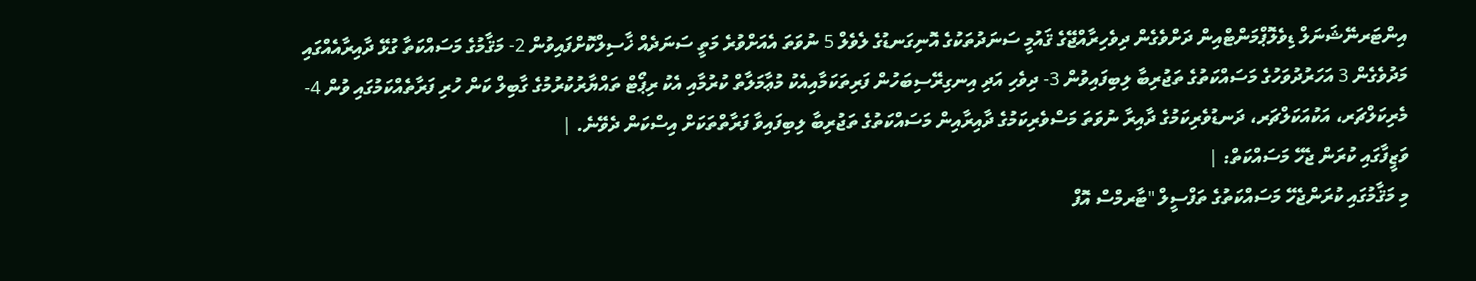އިންޓަރނޭޝަނަލް ޑިވެލޮޕްމަންޓްއިން ދަށްވެގެން ދިވެހިރާއްޖޭގެ ޤައުމީ ސަނަދުތަކުގެ އޮނިގަނޑުގެ ލެވެލް 5 ނުވަތަ އެއަށްވުރެ މަތީ ސަނަދެއް ޚާސިލްކޮށްފައިވުން 2- މަޤާމުގެ މަސައްކަތާ ގުޅޭ ދާއިރާއެއްގައި މަދުވެގެން 3 އަހަރުދުވަހުގެ މަސައްކަތުގެ ތަޖުރިބާ ލިބިފައިވުން 3- ދިވެހި އަދި އިނގިރޭސިބަހުން ފަރިތަކަމާއިއެކު މުޢާމަލާތް ކުރުމާއި އެކު ރިޕޯޓް ތައްޔާރުކުރުމުގެ ގާބިލް ކަން ހުރި ފަރާތެއްކަމުގައި ވުން 4- މެރިކަލްޗަރ، އަކުއަކަލްޗަރ، ދަނޑުވެރިކަމުގެ ދާއިރާ ނުވަތަ މަސްވެރިކަމުގެ ދާއިރާއިން މަސައްކަތުގެ ތަޖުރިބާ ލިބިފައިވާ ފަރާތްތަކަށް އިސްކަން ދެވޭނެ. |
ވަޒީފާގައި ކުރަން ޖެހޭ މަސައްކަތް: |
މި މަޤާމުގައި ކުރަންޖެހޭ މަސައްކަތުގެ ތަފްސީލް "ޓާރމްސް އޮފް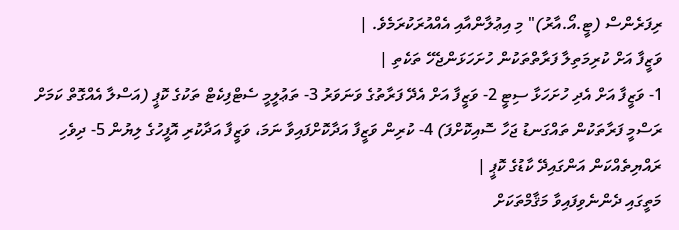ރިފަރެންސް (ޓީ.އޯ.އާރު)" މި އިޢުލާންއާއި އެއްއުރަކުރަމެވެ. |
ވަޒީފާ އަށް ކުރިމަތިލާ ފަރާތްތަކުން ހުށަހަޅަންޖެހޭ ތަކެތި |
1- ވަޒީފާ އަށް އެދި ހުށަހަޅާ ސިޓީ 2- ވަޒީފާ އަށް އެދޭ ފަރާތުގެ ވަނަވަރު 3- ތަޢުލީމީ ސެޓްފިކެޓް ތަކުގެ ކޮޕީ (އަސްލާ އެއްގޮތް ކަމަށް ރަސްމީ ފަރާތަކުން ތައްގަނޑު ޖަހާ ސޮއިކޮށްފަ) 4- ކުރިން ވަޒީފާ އަދާކޮށްފައިވާ ނަމަ، ވަޒީފާ އަދާކުރި އޮފީހުގެ ލިޔުން 5- ދިވެހި ރައްޔިތެއްކަން އަންގައިދޭ ކާޑުގެ ކޮޕީ |
މަތީގައި ދެންނެވިފައިވާ މަޤާމްތަކަށް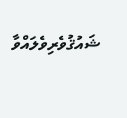ޝައުޤުވެރިވެލައްވާ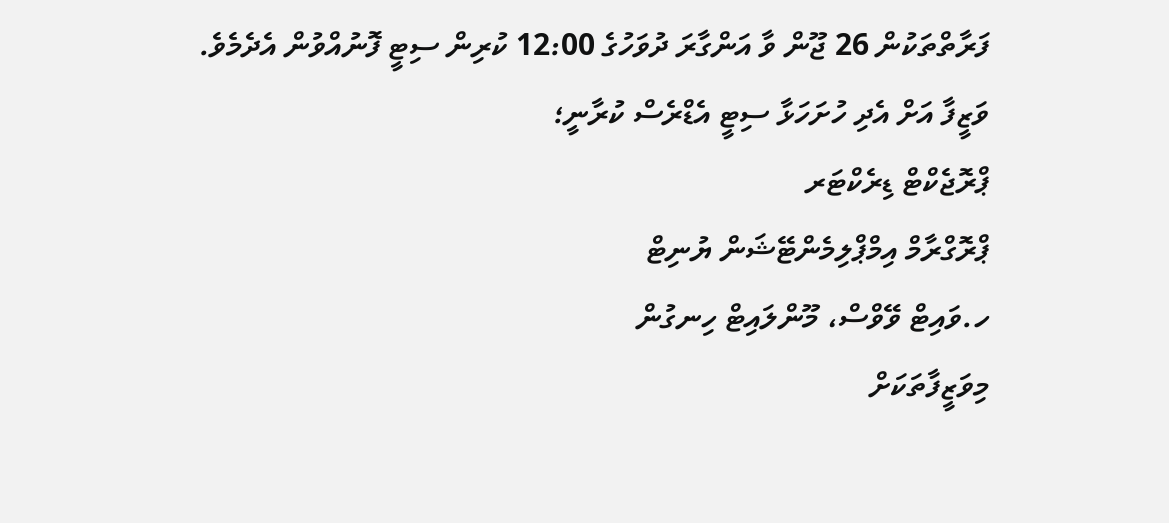ފަރާތްތަކުން 26 ޖޫން ވާ އަންގާރަ ދުވަހުގެ 12:00 ކުރިން ސިޓީ ފޮނުއްވުން އެދެމެވެ. ވަޒީފާ އަށް އެދި ހުށަހަޅާ ސިޓީ އެޑްރެސް ކުރާނީ؛
ޕްރޮޖެކްޓް ޑިރެކްޓަރ
ޕްރޮގްރާމް އިމްޕްލިމެންޓޭޝަން ޔުނިޓް
ހ.ވައިޓް ވޭވްސް، މޫންލައިޓް ހިނގުން
މިވަޒީފާތަކަށް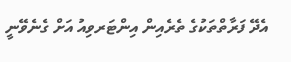އެދޭ ފަރާތްތަކުގެ ތެރެއިން އިންޓަރވިއު އަށް ގެނެވޭނީ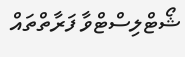ޝޯޓްލިސްޓްވާ ފަރާތްތައް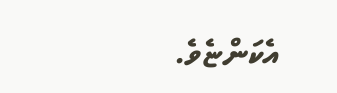އެކަންޏެވެ.